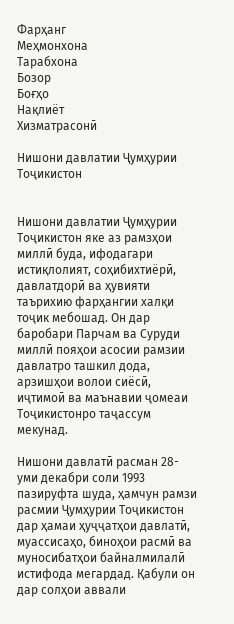Фарҳанг
Меҳмонхона
Тарабхона
Бозор
Боғҳо
Нақлиёт
Хизматрасонӣ

Нишони давлатии Ҷумҳурии Тоҷикистон


Нишони давлатии Ҷумҳурии Тоҷикистон яке аз рамзҳои миллӣ буда, ифодагари истиқлолият, соҳибихтиёрӣ, давлатдорӣ ва ҳувияти таърихию фарҳангии халқи тоҷик мебошад. Он дар баробари Парчам ва Суруди миллӣ пояҳои асосии рамзии давлатро ташкил дода, арзишҳои волои сиёсӣ, иҷтимоӣ ва маънавии ҷомеаи Тоҷикистонро таҷассум мекунад.

Нишони давлатӣ расман 28-уми декабри соли 1993 пазируфта шуда, ҳамчун рамзи расмии Ҷумҳурии Тоҷикистон дар ҳамаи ҳуҷҷатҳои давлатӣ, муассисаҳо, биноҳои расмӣ ва муносибатҳои байналмилалӣ истифода мегардад. Қабули он дар солҳои аввали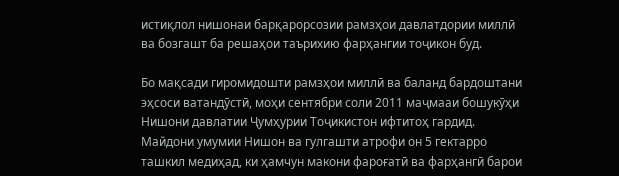истиқлол нишонаи барқарорсозии рамзҳои давлатдории миллӣ ва бозгашт ба решаҳои таърихию фарҳангии тоҷикон буд.

Бо мақсади гиромидошти рамзҳои миллӣ ва баланд бардоштани эҳсоси ватандӯстӣ, моҳи сентябри соли 2011 маҷмааи бошукӯҳи Нишони давлатии Ҷумҳурии Тоҷикистон ифтитоҳ гардид. Майдони умумии Нишон ва гулгашти атрофи он 5 гектарро ташкил медиҳад, ки ҳамчун макони фароғатӣ ва фарҳангӣ барои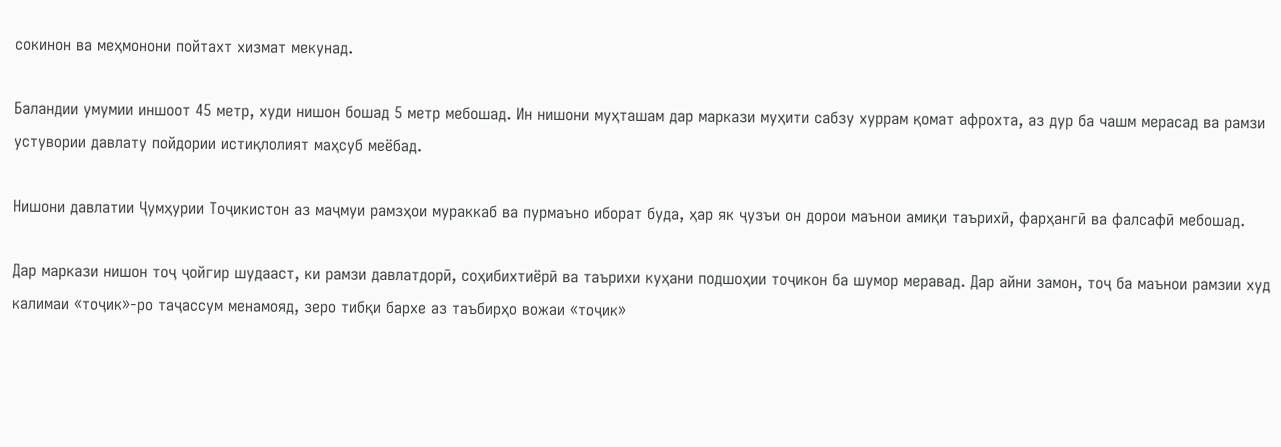сокинон ва меҳмонони пойтахт хизмат мекунад.

Баландии умумии иншоот 45 метр, худи нишон бошад 5 метр мебошад. Ин нишони муҳташам дар маркази муҳити сабзу хуррам қомат афрохта, аз дур ба чашм мерасад ва рамзи устувории давлату пойдории истиқлолият маҳсуб меёбад.

Нишони давлатии Ҷумҳурии Тоҷикистон аз маҷмуи рамзҳои мураккаб ва пурмаъно иборат буда, ҳар як ҷузъи он дорои маънои амиқи таърихӣ, фарҳангӣ ва фалсафӣ мебошад.

Дар маркази нишон тоҷ ҷойгир шудааст, ки рамзи давлатдорӣ, соҳибихтиёрӣ ва таърихи куҳани подшоҳии тоҷикон ба шумор меравад. Дар айни замон, тоҷ ба маънои рамзии худ калимаи «тоҷик»-ро таҷассум менамояд, зеро тибқи бархе аз таъбирҳо вожаи «тоҷик»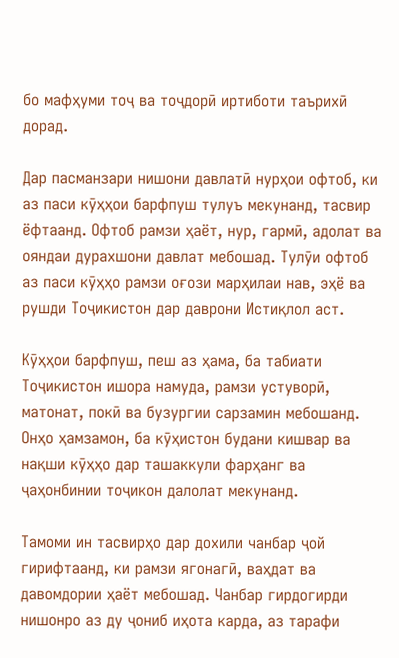бо мафҳуми тоҷ ва тоҷдорӣ иртиботи таърихӣ дорад.

Дар пасманзари нишони давлатӣ нурҳои офтоб, ки аз паси кӯҳҳои барфпуш тулуъ мекунанд, тасвир ёфтаанд. Офтоб рамзи ҳаёт, нур, гармӣ, адолат ва ояндаи дурахшони давлат мебошад. Тулӯи офтоб аз паси кӯҳҳо рамзи оғози марҳилаи нав, эҳё ва рушди Тоҷикистон дар даврони Истиқлол аст.

Кӯҳҳои барфпуш, пеш аз ҳама, ба табиати Тоҷикистон ишора намуда, рамзи устуворӣ, матонат, покӣ ва бузургии сарзамин мебошанд. Онҳо ҳамзамон, ба кӯҳистон будани кишвар ва нақши кӯҳҳо дар ташаккули фарҳанг ва ҷаҳонбинии тоҷикон далолат мекунанд.

Тамоми ин тасвирҳо дар дохили чанбар ҷой гирифтаанд, ки рамзи ягонагӣ, ваҳдат ва давомдории ҳаёт мебошад. Чанбар гирдогирди нишонро аз ду ҷониб иҳота карда, аз тарафи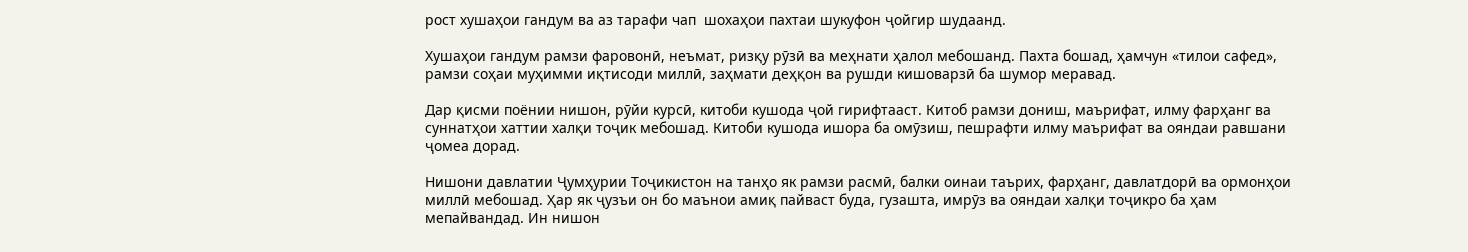рост хушаҳои гандум ва аз тарафи чап  шохаҳои пахтаи шукуфон ҷойгир шудаанд.

Хушаҳои гандум рамзи фаровонӣ, неъмат, ризқу рӯзӣ ва меҳнати ҳалол мебошанд. Пахта бошад, ҳамчун «тилои сафед», рамзи соҳаи муҳимми иқтисоди миллӣ, заҳмати деҳқон ва рушди кишоварзӣ ба шумор меравад.

Дар қисми поёнии нишон, рӯйи курсӣ, китоби кушода ҷой гирифтааст. Китоб рамзи дониш, маърифат, илму фарҳанг ва суннатҳои хаттии халқи тоҷик мебошад. Китоби кушода ишора ба омӯзиш, пешрафти илму маърифат ва ояндаи равшани ҷомеа дорад.

Нишони давлатии Ҷумҳурии Тоҷикистон на танҳо як рамзи расмӣ, балки оинаи таърих, фарҳанг, давлатдорӣ ва ормонҳои миллӣ мебошад. Ҳар як ҷузъи он бо маънои амиқ пайваст буда, гузашта, имрӯз ва ояндаи халқи тоҷикро ба ҳам мепайвандад. Ин нишон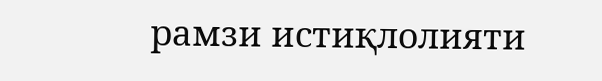рамзи истиқлолияти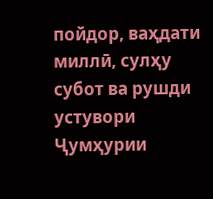пойдор, ваҳдати миллӣ, сулҳу субот ва рушди устувори Ҷумҳурии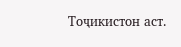Тоҷикистон аст.